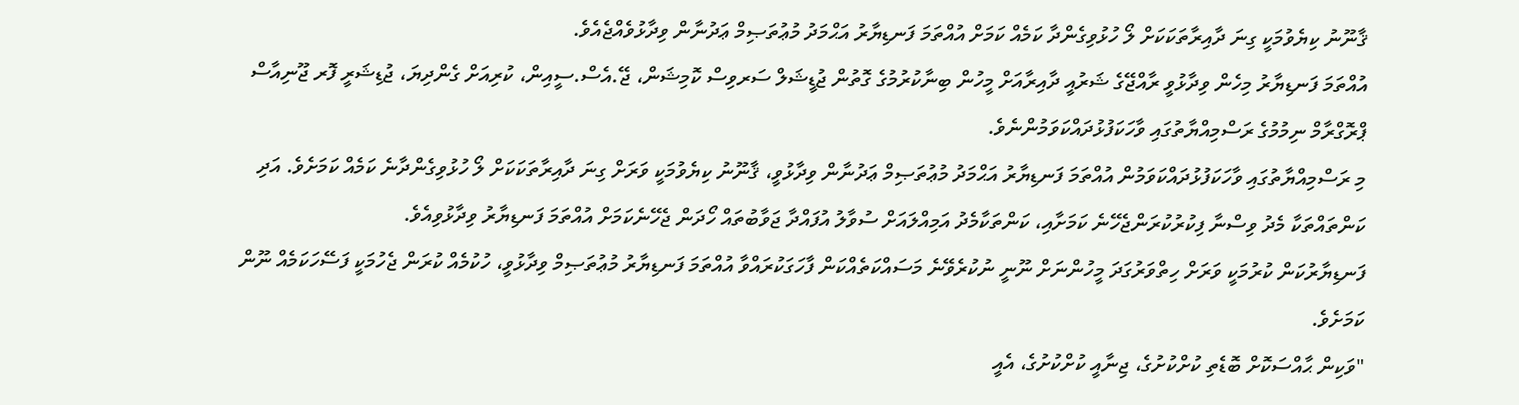ޤާނޫނު ކިޔެވުމަކީ ގިނަ ދާއިރާތަކަކަށް ލޯ ހުޅުވިގެންދާ ކަމެއް ކަމަށް އުއްތަމަ ފަނޑިޔާރު އަޙްމަދު މުޢުތަޞިމް ޢަދުނާން ވިދާޅުވެއްޖެއެވެ.
އުއްތަމަ ފަނޑިޔާރު މިހެން ވިދާޅުވީ ރާއްޖޭގެ ޝަރުއީ ދާއިރާއަށް މީހުން ބިނާކުރުމުގެ ގޮތުން ޖުޑީޝަލް ސަރވިސް ކޮމިޝަން، ޖޭ.އެސް.ސީއިން، ކުރިއަށް ގެންދިޔަ، ޖުޑިޝަރީ ފޮރ ޖޫނިއާސް ޕްރޮގްރާމް ނިމުމުގެ ރަސްމިއްޔާތުގައި ވާހަކަފުޅުދައްކަވަމުންނެވެ.
މި ރަސްމިއްޔާތުގައި ވާހަކަފުޅުދައްކަވަމުން އުއްތަމަ ފަނޑިޔާރު އަޙްމަދު މުޢުތަޞިމް ޢަދުނާން ވިދާޅުވީ، ޤާނޫނު ކިޔެވުމަކީ ވަރަށް ގިނަ ދާއިރާތަކަކަށް ލޯ ހުޅުވިގެންދާނެ ކަމެއް ކަމަށެވެ. އަދި ކަންތައްތަކާ މެދު ވިސްނާ ފިކުރުކުރަންޖެހޭނެ ކަމަށާއި، ކަންތަކާމެދު އަމިއްލައަށް ސުވާލު އުފައްދާ ޖަވާބުތައް ހޯދަން ޖެހޭނެކަމަށް އުއްތަމަ ފަނޑިޔާރު ވިދާޅުވިއެވެ.
ފަނޑިޔާރުކަން ކުރުމަކީ ވަރަށް ހިތްވަރުގަދަ މީހުންނަށް ނޫނީ ނުކުރެވޭނެ މަސައްކަތެއްކަން ފާހަގަކުރައްވާ އުއްތަމަ ފަނޑިޔާރު މުޢުތަޞިމް ވިދާޅުވީ، ހުކުމެއް ކުރަން ޖެހުމަކީ ފަސޭހަކަމެއް ނޫން ކަމަށެވެ.
"ވަކިން ޙާއްސަކޮށް ބޮޑެތި ކުށްކުށުގެ، ޖިނާއީ ކުށްކުށުގެ، އެއީ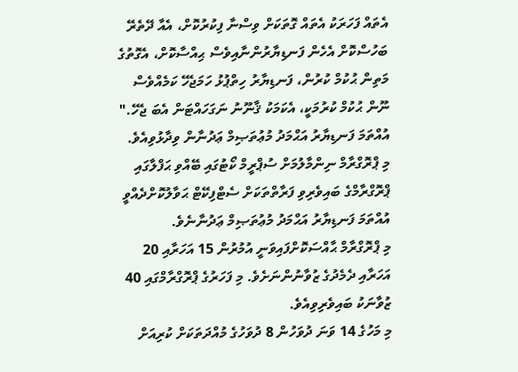އެތައް ފަހަރަކު އެތައް ގޮތަކަށް ވިސްނާ ފިކުރުކޮށް، އެއާ ދޭތެރޭ ބަހުސްކޮށް އެހެން ފަނޑިޔާރުންނާއިވެސް ޙިއްސާކޮށް، އެގޮތުގެ މަތިން ޙުކުމް ކުރުން، ފަނޑިޔާރު ހިތްޕުޅު ހަމަޖެހޭ ކަމެއްވެސް ނޫން ޙުކުމް ކުރުމަކީ، އެކަމަކު ޤާނޫނު ނަގަހައްޓަން އެބަ ޖެހޭ." އުއްތަމަ ފަނޑިޔާރު އަޙްމަދު މުޢުތަޞިމް ޢަދުނާން ވިދާޅުވިއެވެ.
މި ޕްރޮގްރާމް ނިންމާލުމަށް ސުޕްރީމް ކޯޓުގައި ބޭއްވި ޙަފްލާގައި ޕްރޮގްރާމްގެ ބައިވެރިވި ފަރާތްތަކަށް ސެޓްފިކޭޓް ޙަވާލުކޮށްދެއްވީ އުއްތަމަ ފަނޑިޔާރު އަޙްމަދު މުޢުތަޞިމް ޢަދުނާނެވެ.
މި ޕްރޮގްރާމް ޙާއްސަކޮށްފައިވަނީ އުމުރުން 15 އަހަރާއި 20 އަހަރާއި ދެމެދުގެ ޒުވާނުންނަށެވެ. މި ފަހަރުގެ ޕްރޮގްރާމްގައި 40 ޒުވާނަކު ބައިވެރިވިއެވެ.
މި މަހުގެ 14 ވަނަ ދުވަހުން 8 ދުވަހުގެ މުއްދަތަކަށް ކުރިއަށް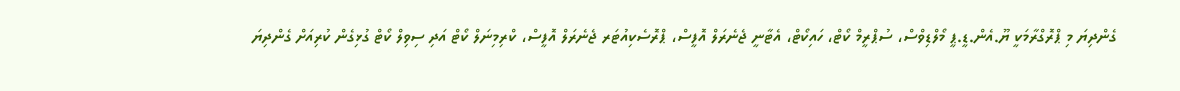ގެންދިޔަ މި ޕްރޮގްރާމަކީ ޔޫ.އެން.ޑީ.ޕީ މޯލްޑިވްސް، ސުޕްރީމް ކޯޓް، ހައިކޯޓް، އެޓާނީ ޖެނެރަލް އޮފީސް، ޕްރޮސެކިއުޓަރ ޖެނެރަލް އޮފީސް، ކްރިމިނަލް ކޯޓް އަދި ސިވިލް ކޯޓް ގުޅިގެން ކުރިއަށް ގެންދިޔަ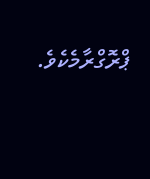ޕްރޮގްރާމެކެވެ.